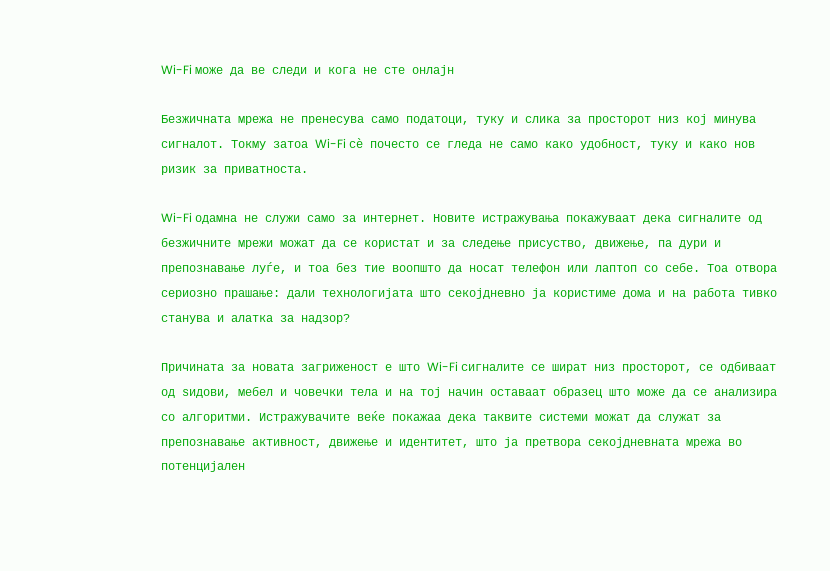Wi-Fi може да ве следи и кога не сте онлајн

Безжичната мрежа не пренесува само податоци, туку и слика за просторот низ кој минува сигналот. Токму затоа Wi-Fi сè почесто се гледа не само како удобност, туку и како нов ризик за приватноста.

Wi-Fi одамна не служи само за интернет. Новите истражувања покажуваат дека сигналите од безжичните мрежи можат да се користат и за следење присуство, движење, па дури и препознавање луѓе, и тоа без тие воопшто да носат телефон или лаптоп со себе. Тоа отвора сериозно прашање: дали технологијата што секојдневно ја користиме дома и на работа тивко станува и алатка за надзор?

Причината за новата загриженост е што Wi-Fi сигналите се шират низ просторот, се одбиваат од ѕидови, мебел и човечки тела и на тој начин оставаат образец што може да се анализира со алгоритми. Истражувачите веќе покажаа дека таквите системи можат да служат за препознавање активност, движење и идентитет, што ја претвора секојдневната мрежа во потенцијален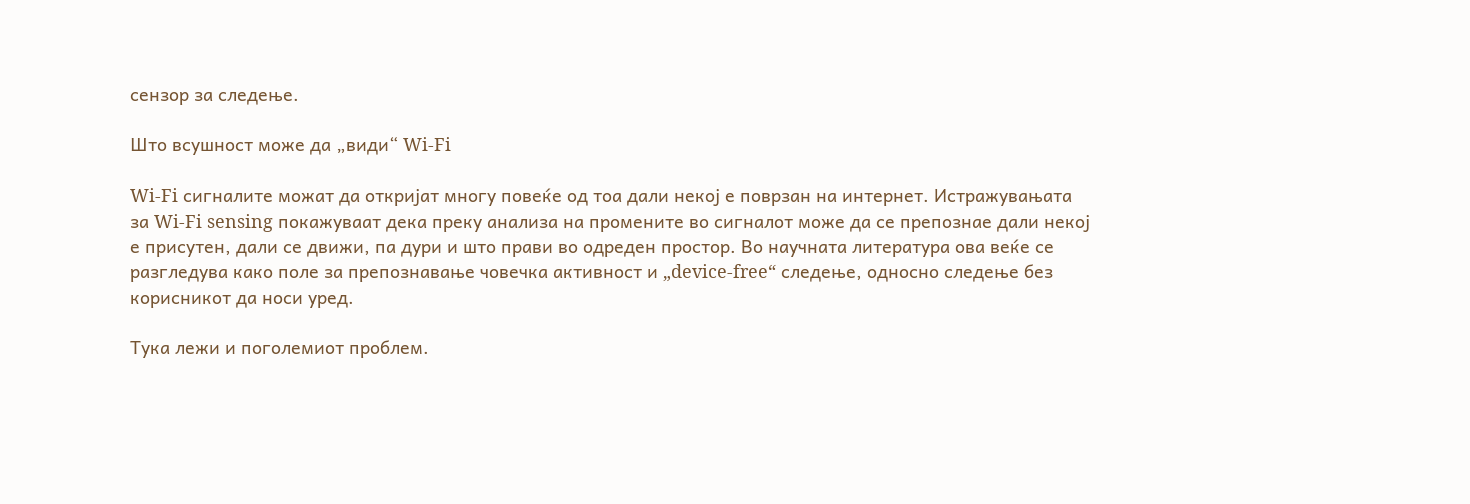сензор за следење.

Што всушност може да „види“ Wi-Fi

Wi-Fi сигналите можат да откријат многу повеќе од тоа дали некој е поврзан на интернет. Истражувањата за Wi-Fi sensing покажуваат дека преку анализа на промените во сигналот може да се препознае дали некој е присутен, дали се движи, па дури и што прави во одреден простор. Во научната литература ова веќе се разгледува како поле за препознавање човечка активност и „device-free“ следење, односно следење без корисникот да носи уред.

Тука лежи и поголемиот проблем.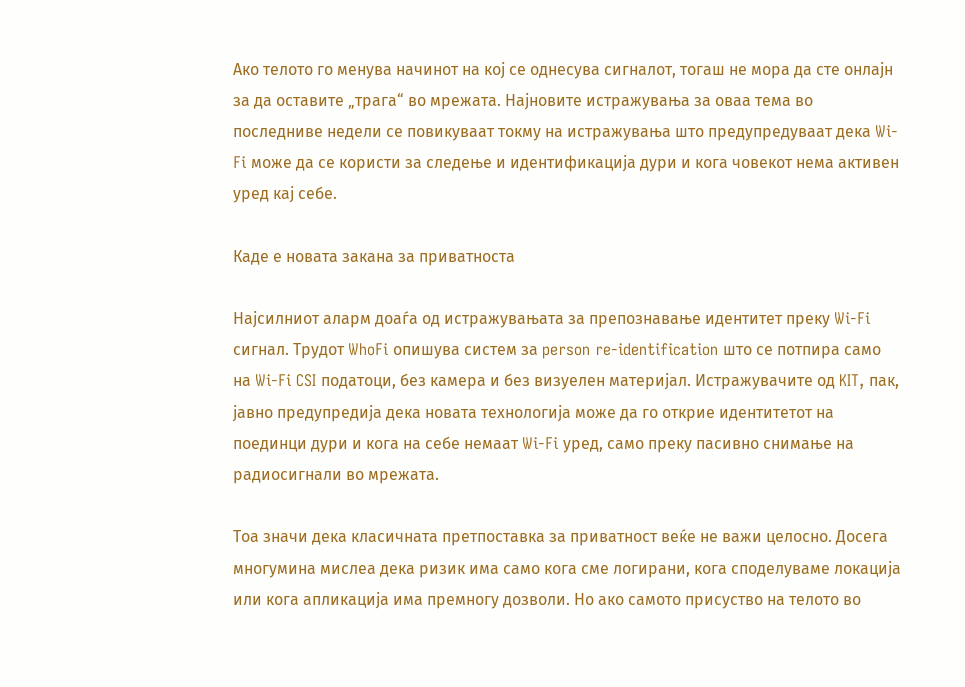Ако телото го менува начинот на кој се однесува сигналот, тогаш не мора да сте онлајн за да оставите „трага“ во мрежата. Најновите истражувања за оваа тема во последниве недели се повикуваат токму на истражувања што предупредуваат дека Wi-Fi може да се користи за следење и идентификација дури и кога човекот нема активен уред кај себе.

Каде е новата закана за приватноста

Најсилниот аларм доаѓа од истражувањата за препознавање идентитет преку Wi-Fi сигнал. Трудот WhoFi опишува систем за person re-identification што се потпира само на Wi-Fi CSI податоци, без камера и без визуелен материјал. Истражувачите од KIT, пак, јавно предупредија дека новата технологија може да го открие идентитетот на поединци дури и кога на себе немаат Wi-Fi уред, само преку пасивно снимање на радиосигнали во мрежата.

Тоа значи дека класичната претпоставка за приватност веќе не важи целосно. Досега многумина мислеа дека ризик има само кога сме логирани, кога споделуваме локација или кога апликација има премногу дозволи. Но ако самото присуство на телото во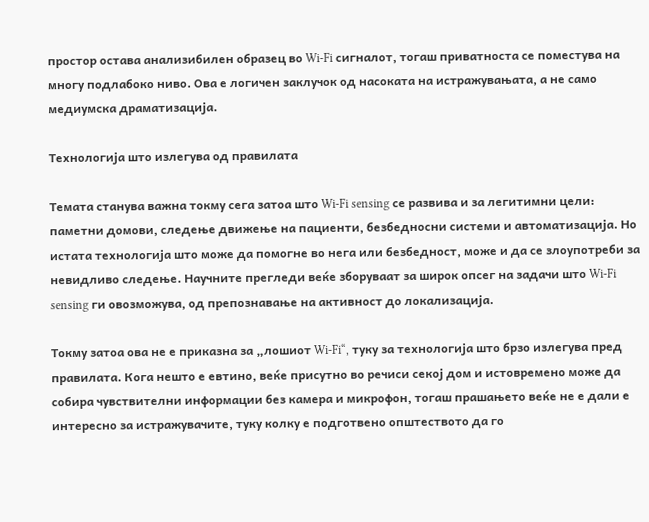простор остава анализибилен образец во Wi-Fi сигналот, тогаш приватноста се поместува на многу подлабоко ниво. Ова е логичен заклучок од насоката на истражувањата, а не само медиумска драматизација.

Технологија што излегува од правилата

Темата станува важна токму сега затоа што Wi-Fi sensing се развива и за легитимни цели: паметни домови, следење движење на пациенти, безбедносни системи и автоматизација. Но истата технологија што може да помогне во нега или безбедност, може и да се злоупотреби за невидливо следење. Научните прегледи веќе зборуваат за широк опсег на задачи што Wi-Fi sensing ги овозможува, од препознавање на активност до локализација.

Токму затоа ова не е приказна за „лошиот Wi-Fi“, туку за технологија што брзо излегува пред правилата. Кога нешто е евтино, веќе присутно во речиси секој дом и истовремено може да собира чувствителни информации без камера и микрофон, тогаш прашањето веќе не е дали е интересно за истражувачите, туку колку е подготвено општеството да го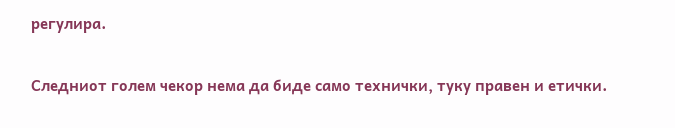регулира.

Следниот голем чекор нема да биде само технички, туку правен и етички.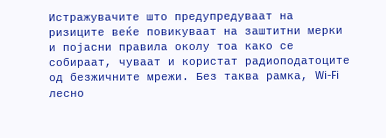Истражувачите што предупредуваат на ризиците веќе повикуваат на заштитни мерки и појасни правила околу тоа како се собираат, чуваат и користат радиоподатоците од безжичните мрежи. Без таква рамка, Wi-Fi лесно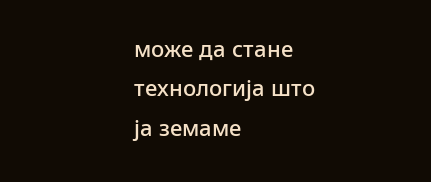може да стане технологија што ја земаме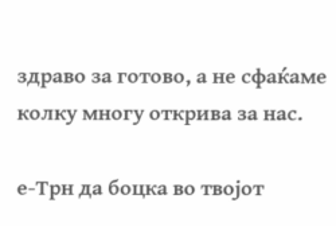здраво за готово, а не сфаќаме колку многу открива за нас.

е-Трн да боцка во твојот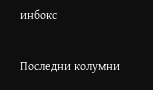инбокс

Последни колумни